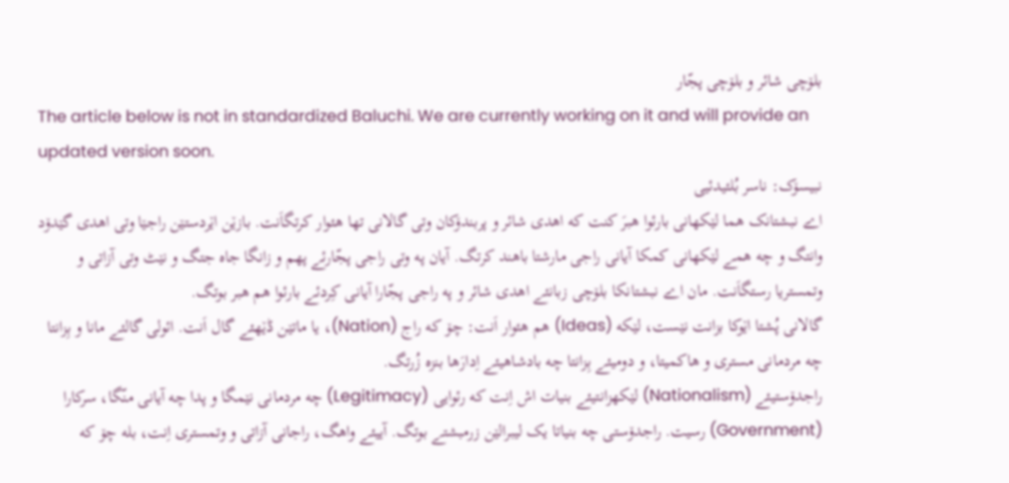بلۆچی شائر و بلۆچی پجّار
The article below is not in standardized Baluchi. We are currently working on it and will provide an updated version soon.
نبیسۆک: ناسر بُلئیدئیی
اے نبشتانک هما لێکهانی بارئوا هبرَ کنت که اهدی شائر و پربندۆکان وتی گالانی تها هئوار کرتگاَنت. بازێن اێردستێن راجێا وتی اهدی گێدۆد وانتگ و چه همے لێکهانی کمکا آیانی راجی مارشتا باهند کرتگ. آیان په وتی راجی پجّارئے پهم و زانگا جاه جتگ و نێٹ وتی آزاتی و وتمستریا رستگاَنت. مان اے نبشتانکا بلۆچی زبانئے اهدی شائر و په راجی پجّارا آیانی کِردئے بارئوا هم هبر بوتگ.
گالانی پُشتا اێوکا بزانت نێست، لێکه (Ideas) هم هئوار اَنت: چۆ که راج (Nation)، یا ماتێن ڈێهئے گال اَنت. ائولی گالئے مانا و بِزانتا چه مردمانی مستری و هاکمیتا، و دومیئے بِزانتا چه بادشاهیئے اِدارَها بنزه زُرتگ.
راجدۆستیئے (Nationalism) لێکهزانتیئے بنیات اش اِنت که رئوایی (Legitimacy) چه مردمانی نێمگا و پدا چه آیانی منّگا، سرکارا (Government) رسیت. راجدۆستی چه بنیاتا یک لیبرالێن زرمبشتے بوتگ. آییئے واهگ، راجانی آزاتی و وتمستری اِنت، بله چۆ که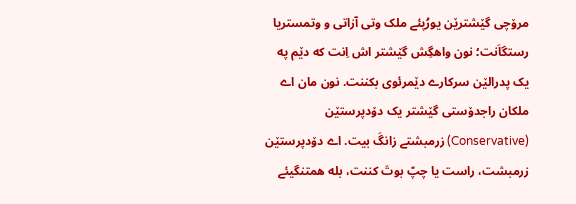مرۆچی گێشترێن یورُپئے ملک وتی آزاتی و وتمستریا رستگاَنت؛ نون واهگِش گێشتر اش اِنت که دێم په یک پدرالێن سرکارے دێمرئوی بکننت. نون مان اے ملکان راجدۆستی گێشتر یک دۆدپرستێن (Conservative) زرمبشتے زانگَ بیت. اے دۆدپرستێن زرمبشت، راست یا چپّ بوتَ کننت، بله همتنگیئے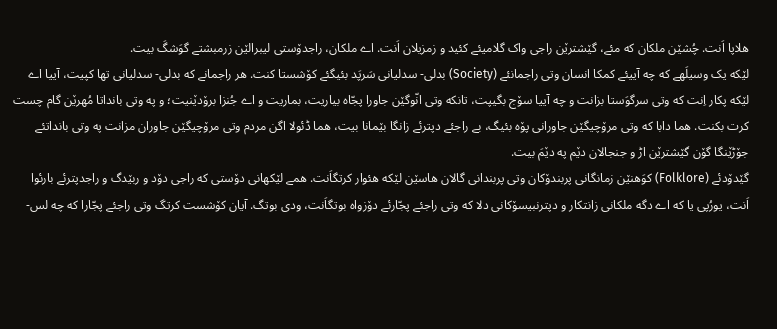هلاپا اَنت. چُشێن ملکان که مئے، گێشترێن راجی واک گلامیئے کئید و زمزیلان اَنت. اے ملکان، راجدۆستی لیبرالێن زرمبشتے گوَشگَ بیت.
لێکه یک وسیلَهے که چه آییئے کمکا انسان وتی راجمانئے (Society) بدلی- سدلیانی سَرپَد بئیگئے کۆشستا کنت. هر راجمانے که بدلی- سدلیانی تها کپیت، آییا اے لێکه پکار اِنت که وتی سرگوَستا بزانت و چه آییا سۆج بگیپت، تانکه وتی انّوگێن جاورا پجّاه بیاریت، بماریت و اے جُنزا برۆدێنیت؛ و په وتی بانداتا مُهرێن گام چست کرت بکنت. هما دابا که وتی مرۆچیگێن جاورانی پۆه بئیگ، بے راجئے دپترئے زانگا بێمانا بیت، هما ڈئولا اگن مردم وتی مرۆچیگێن جاوران مزانت په وتی بانداتئے جۆڑێنگا گۆن گێشترێن اڑ و جنجالان دێم په دێمَ بیت.
گێدۆدئے (Folklore) کوَهنێن زمانگانی پربندۆکان وتی پربندانی گالان هاسێن لێکه هئوار کرتگاَنت. همے لێکهانی دۆستی که راجی دۆد و ربێدگ و راجدپترئے بارئوا اَنت، یورُپی یا که اے دگه ملکانی زانتکار و دپترنبیسۆکانی دلا که وتی راجئے پجّارئے دۆزواه بوتگاَنت، ودی بوتگ. آیان کۆشست کرتگ وتی راجئے پجّارا که چه لس-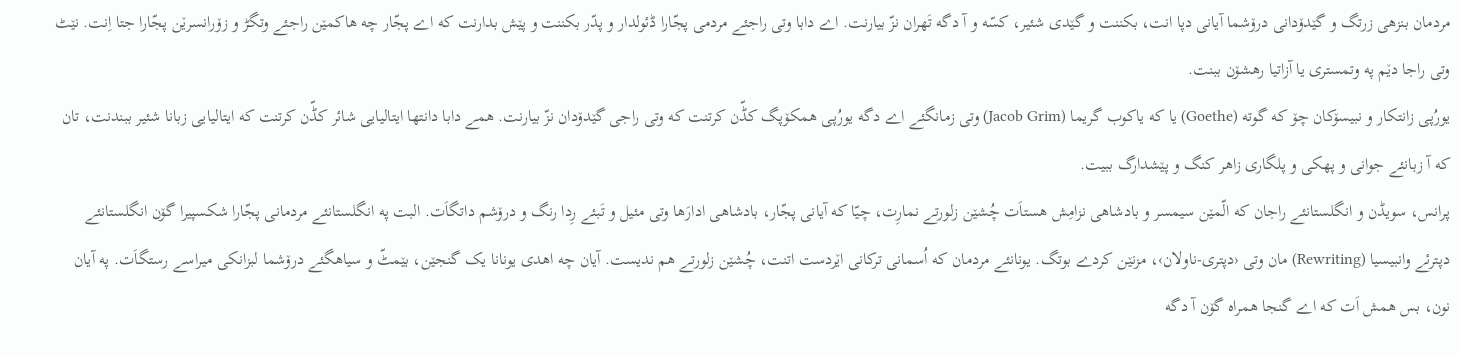مردمان بنزهی زرتگ و گێدۆدانی درۆشما آیانی دپا انت، بکننت و گێدی شئیر، کسّه و آ دگه تَهران نزّ بیارنت. اے دابا وتی راجئے مردمی پجّارا ڈئولدار و پدّر بکننت و پێش بدارنت که اے پجّار چه هاکمێن راجئے وتگڑ و زۆرانسرێن پجّارا جتا اِنت. نێٹ وتی راجا دێم په وتمستری یا آزاتیا رهشۆن ببنت.
یورُپی زانتکار و نبیسۆکان چۆ که گوته (Goethe) یا که یاکوب گریما (Jacob Grim) وتی زمانگئے اے دگه یورُپی همکۆپگ کڈّن کرتنت که وتی راجی گێدۆدان نزّ بیارنت. همے دابا دانتها ایتالیایی شائر کڈّن کرتنت که ایتالیایی زبانا شئیر ببندنت، تان که آ زبانئے جوانی و پهکی و پلگاری زاهر کنگ و پێشدارگ ببیت.
پرانس، سویڈن و انگلستانئے راجان که الّمێن سیمسر و بادشاهی نزامِش هستاَت چُشێن زلورتے نمارِت، چیّا که آیانی پجّار، بادشاهی ادارَها وتی مئیل و تَبئے رِدا رنگ و درۆشم داتگاَت. البت په انگلستانئے مردمانی پجّارا شکسپیرا گۆن انگلستانئے دپترئے وانبیسیا (Rewriting) مان وتی ‹دپتری-ناولان›، مزنێن کردے بوتگ. یونانئے مردمان که اُسمانی ترکانی اێردست اتنت، چُشێن زلورتے هم ندیست. آیان چه اهدی یونانا یک گنجێن، بێمٹّ و سیاهگئے درۆشما لبزانکی میراسے رستگاَت. په آیان نون، بس همش اَت که اے گنجا همراه گۆن آ دگه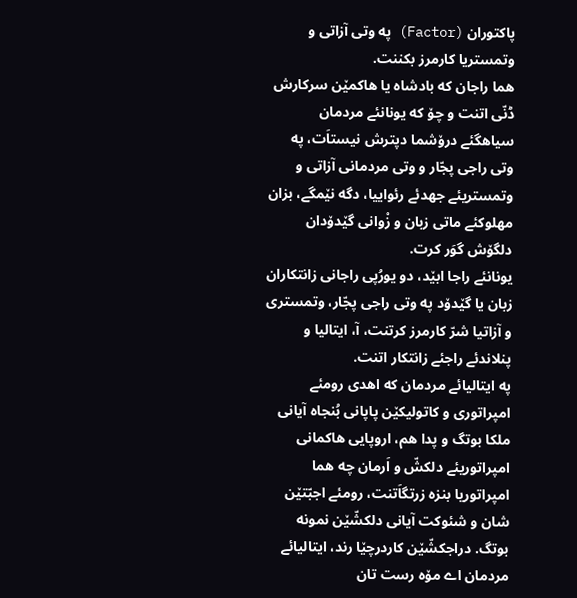پاکتوران (Factor) په وتی آزاتی و وتمستریا کارمرز بکننت.
هما راجان که بادشاه یا هاکمێن سرکارش ڈنّی اتنت و چۆ که یونانئے مردمان سیاهگئے درۆشما دپترش نیستاَت، په وتی راجی پجّار و وتی مردمانی آزاتی و وتمستریئے جهدئے رئواییا، دگه نێمگے، بزان مهلوکئے ماتی زبان و زْوانی گێدۆدان دلگۆش گوَر کرت.
یونانئے راجا ابێد، دو یورُپی راجانی زانتکاران زبان یا گێدۆد په وتی راجی پجّار، وتمستری و آزاتیا شرّ کارمرز کرتنت، آ، ایتالیا و پنلاندئے راجئے زانتکار اتنت.
په ایتالیائے مردمان که اهدی رومئے امپراتوری و کاتولیکێن پاپانی بُنجاه آیانی ملکا بوتگ و پدا هم، اروپایی هاکمانی امپراتوریئے دلکشّ و اَرمان چه هما امپراتوریا بنزه زرتگاَتنت، رومئے اجبّتێن شان و شئوکت آیانی دلکشّێن نمونه بوتگ. دراجکشّێن کاردرچێا رند، ایتالیائے مردمان اے مۆه رست تان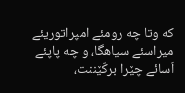که وتا چه رومئے امپراتوریئے میراسئے سیاهگا، و چه پاپئے اَسائے چێرا برکّێننت،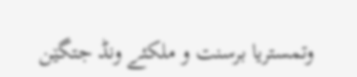وتمستریا برسنت و ملکئے ونڈ جتگێن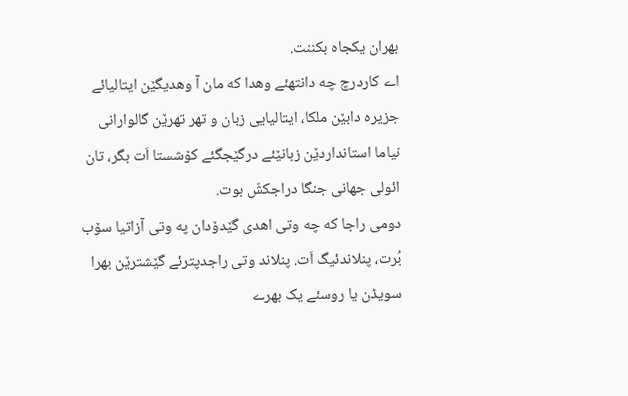بهران یکجاه بکننت.
اے کاردرچ چه دانتهئے وهدا که مان آ وهدیگێن ایتالیائے جزیره دابێن ملکا، ایتالیایی زبان و تهر تهرێن گالوارانی نیاما استانداردێن زبانێئے درگێجگئے کۆشستا اَت بگر، تان ائولی جهانی جنگا دراجکشّ بوت.
دومی راجا که چه وتی اهدی گێدۆدان په وتی آزاتیا سۆب بُرت، پنلاندئیگ اَت. پنلاند وتی راجدپترئے گێشترێن بهرا سویڈن یا روسئے یک بهرے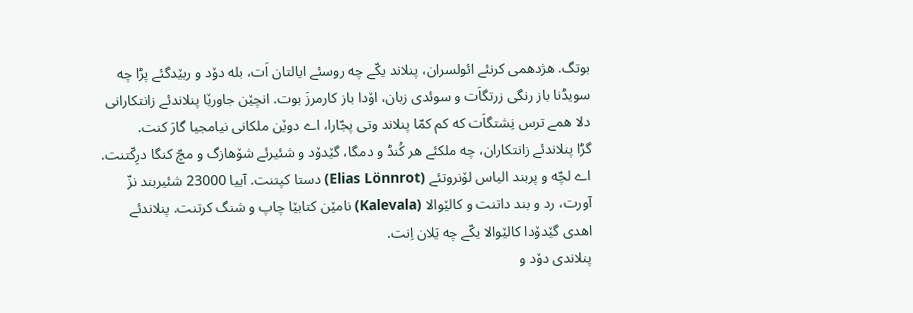بوتگ. هژدهمی کرنئے ائولسران، پنلاند یکّے چه روسئے ایالتان اَت، بله دۆد و ربێدگئے پڑا چه سویڈنا باز رنگی زرتگاَت و سوئدی زبان، اۆدا باز کارمرزَ بوت. انچێن جاورێا پنلاندئے زانتکارانی دلا همے ترس نِشتگاَت که کم کمّا پنلاند وتی پجّارا، اے دوێن ملکانی نیامجیا گارَ کنت.
گڑا پنلاندئے زانتکاران، چه ملکئے هر کُنڈ و دمگا، گێدۆد و شئیرئے شۆهازگ و مچّ کنگا درِکّتنت. اے لچّه و پربند الیاس لۆنروتئے (Elias Lönnrot) دستا کپتنت. آییا 23000 شئیربند نزّ آورت، رد و بند داتنت و کالێوالا (Kalevala) نامێن کتابێا چاپ و شنگ کرتنت. پنلاندئے اهدی گێدۆدا کالێوالا یکّے چه یَلان اِنت.
پنلاندی دۆد و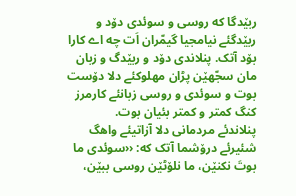ربێدگا که روسی و سوئدی دۆد و ربێدگئے نیامجیا گیمّران اَت چه اے کارا بۆد آتک. پنلاندی دۆد و ربێدگ و زبان مان سجّهێن پڑان مهلوکئے دلا دۆست بوت و سوئدی و روسی زبانئے کارمرز کنگ کمتر و کمتر بئیان بوت.
پنلاندئے مردمانی دلا آزاتیئے واهگ شئیرئے درۆشما آتک که: ‹‹سوئدی ما بوتَ نکنێن، ما نلۆٹێن روسی ببێن،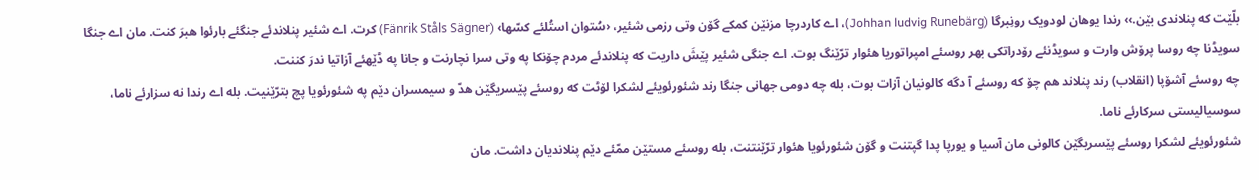بلّێت که پنلاندی بێن.›› رندا یوهان لودویک رونِبرگا (Johhan ludvig Runebärg)، اے کاردرچا مزنێن کمکے گۆن وتی رزمی شئیر، ‹سُتوان استُلئے کسّها› (Fänrik Ståls Sägner) کرت. اے شئیر پنلاندئے جنگئے بارئوا هبرَ کنت. مان اے جنگا سویڈنا چه روسا پرۆش وارت و سویڈنئے رۆدراتکی بهر روسئے امپراتوریا هئوار ترّێنگ بوت. اے جنگی شئیر پێشَ داریت که پنلاندئے مردم چۆنکا په وتی سرا نچارنت و جانا په ڈێهئے آزاتیا ندرَ کننت.
چه روسئے آشۆپا (انقلاب) رند پنلاند هم چۆ که روسئے آ دگه کالونیان آزات بوت، بله چه دومی جهانی جنگا رند شئورئویئے لشکرا لۆٹت که روسئے پێسریگێن هدّ و سیمسران دێم په شئورئویا پچ بترّێنیت. بله اے رندا نه سزارئے ناما، سوسیالیستی سرکارئے ناما.
شئورئویئے لشکرا روسئے پێسریگێن کالونی مان آسیا و یورپا پدا گپتنت و گۆن شئورئویا هئوار ترّێنتنت، بله روسئے مستێن ممّئے دێم پنلاندیان داشت. مان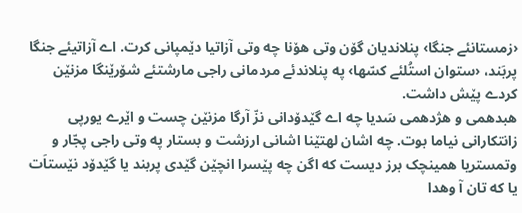‹زمستانئے جنگا› پنلاندیان گۆن وتی هۆنا چه وتی آزاتیا دێمپانی کرت. اے آزاتیئے جنگا پربَند، ‹ستوان استُلئے کسّها› په پنلاندئے مردمانی راجی مارشتئے شۆرێنگا مزنێن کردے پێش داشت.
هبدهمی و هژدهمی سَدیا چه اے گێدۆدانی نزّ آرگا مزنێن چست و اێرے یورپی زانتکارانی نیاما بوت. چه اشان لهتێنا اشانی ارزشت و بستار په وتی راجی پجّار و وتمستریا همینچک برز دیست که اگن چه پێسرا انچێن گێدی پربند یا گێدۆد نێستاَت یا که تان آ وهدا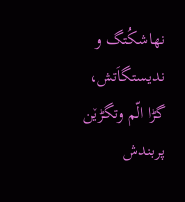نهاشکُتگ و ندیستگاَتش، گڑا الّم وتگڑێن پربندش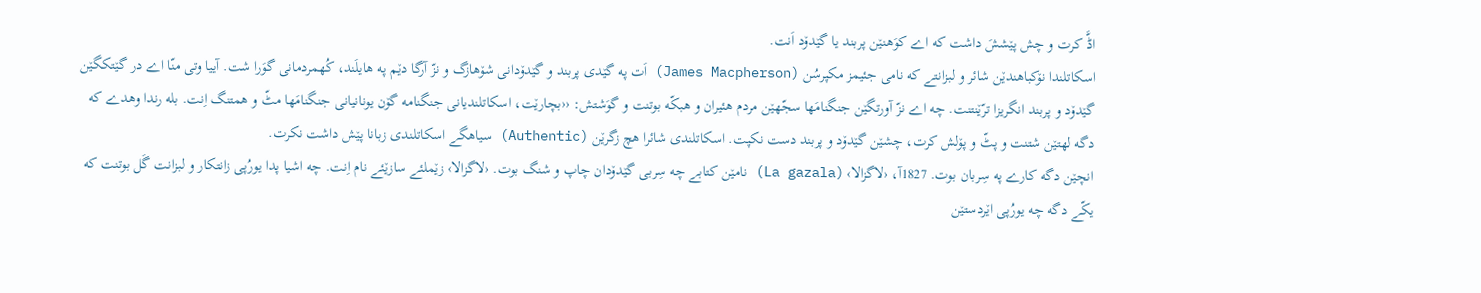اڈَّ کرت و چش پێششَ داشت که اے کوَهنێن پربند یا گێدۆد اَنت.
اسکاتلندا نۆکباهندێن شائر و لبزانتے که نامی جئیمز مکپرسُن (James Macpherson) اَت په گێدی پربند و گێدۆدانی شۆهازگ و نزّ آرگا دێم په هایلَند، کُهمردمانی گوَرا شت. آییا وتی منّا اے در گێتکگێن گێدۆد و پربند انگریزا ترّێنتنت. چه اے نزّ آورتگێن جنگنامَها سجّهێن مردم هئیران و هبکّه بوتنت و گوَشتش: ‹‹بچارێت، اسکاتلندیانی جنگنامه گۆن یونانیانی جنگنامَها مٹّ و همتنگ اِنت. بله رندا وهدے که دگه لهتێن شتنت و پٹّ و پۆلش کرت، چشێن گێدۆد و پربند دست نکپت. اسکاتلندی شائرا هچ زگرێن (Authentic) سیاهگے اسکاتلندی زبانا پێش داشت نکرت.
انچێن دگه کارے په سِربان بوت. 1827آ، ‹لاگزالا› (La gazala) نامێن کتابے چه سِربی گێدۆدان چاپ و شنگ بوت. ‹لاگزالا› زێملئے سازێئے نام اِنت. چه اشیا پدا یورُپی زانتکار و لبزانت گَل بوتنت که یکّے دگه چه یورُپی اێردستێن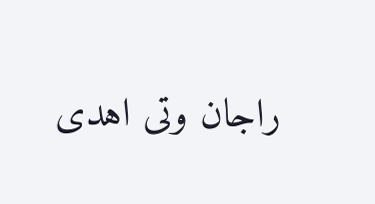راجان وتی اهدی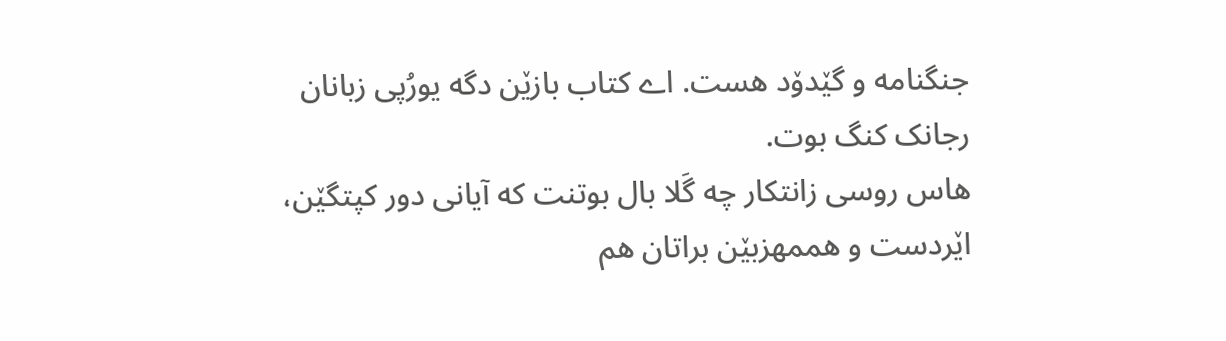جنگنامه و گێدۆد هست. اے کتاب بازێن دگه یورُپی زبانان رجانک کنگ بوت.
هاس روسی زانتکار چه گَلا بال بوتنت که آیانی دور کپتگێن، اێردست و هممهزبێن براتان هم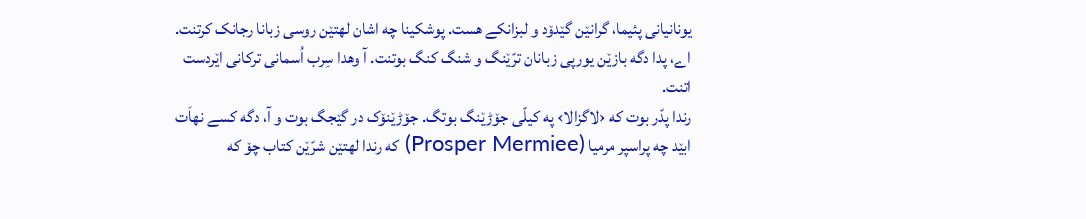یونانیانی پئیما، گرانێن گێدۆد و لبزانکے هست. پوشکینا چه اشان لهتێن روسی زبانا رجانک کرتنت. اے، پدا دگه بازێن یورپی زبانان ترّێنگ و شنگ کنگ بوتنت. آ وهدا سِرب اُسمانی ترکانی اێردست اتنت.
رندا پدّر بوت که ‹لاگزالا› په کیلّی جۆڑێنگ بوتگ. جۆڑێنۆک در گێجگ بوت و آ، دگه کسے نهاَت ابێد چه پراسپر مرمیا (Prosper Mermiee) که رندا لهتێن شرّێن کتاب چۆ که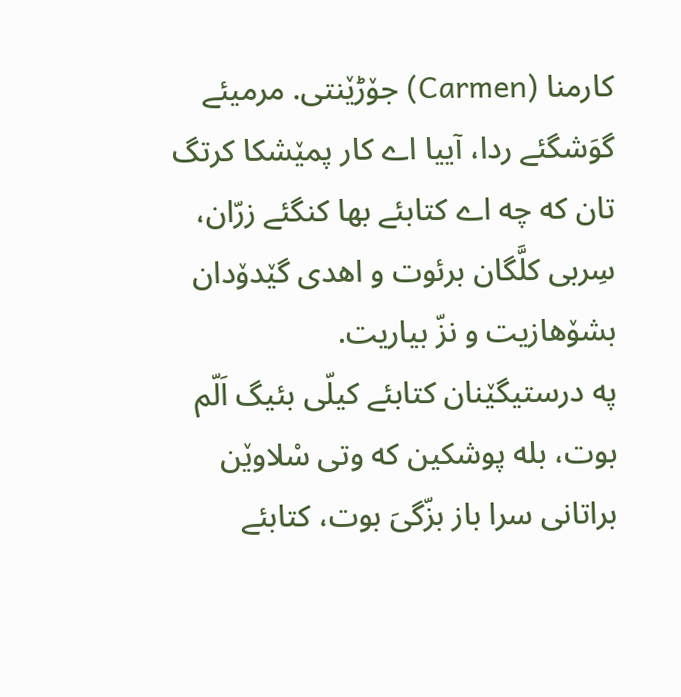کارمنا (Carmen) جۆڑێنتی. مرمیئے گوَشگئے ردا، آییا اے کار پمێشکا کرتگ تان که چه اے کتابئے بها کنگئے زرّان، سِربی کلَّگان برئوت و اهدی گێدۆدان بشۆهازیت و نزّ بیاریت.
په درستیگێنان کتابئے کیلّی بئیگ اَلّم بوت، بله پوشکین که وتی سْلاوێن براتانی سرا باز بزّگیَ بوت، کتابئے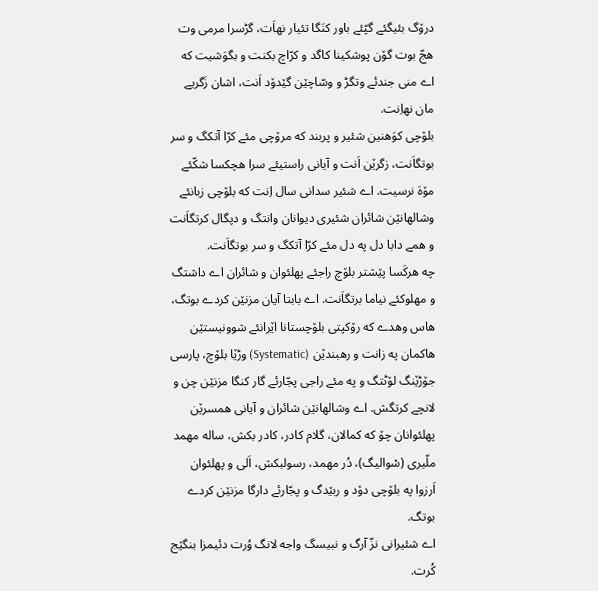درۆگ بئیگئے گپّئے باور کنَگا تئیار نهاَت، گڑسرا مرمی وت هجّ بوت گۆن پوشکینا کاگد و کرّاچ بکنت و بگوَشیت که اے منی جندئے وتگڑ و وسّاچێن گێدۆد اَنت، اشان زَگریے مان نهاِنت.
بلۆچی کوَهنین شئیر و پربند که مرۆچی مئے کرّا آتکگ و سر بوتگاَنت، زگرێن اَنت و آیانی راستیئے سرا هچکسا شکّئے مۆهَ نرسیت. اے شئیر سدانی سال اِنت که بلۆچی زبانئے وشالهانێن شائران شئیری دیوانان وانتگ و دپگال کرتگاَنت و همے دابا دل په دل مئے کرّا آتکگ و سر بوتگاَنت.
چه هرکَسا پێشتر بلۆچ راجئے پهلئوان و شائران اے داشتگ و مهلوکئے نیاما برتگاَنت. اے بابتا آیان مزنێن کردے بوتگ، هاس وهدے که رۆکپتی بلۆچستانا اێرانئے شوونیستێن هاکمان په زانت و رهبندێن (Systematic) وڑێا بلۆچ، پارسی جۆڑێنگ لۆٹتگ و په مئے راجی پجّارئے گار کنگا مزنێن چن و لانچے کرتگش. اے وشالهانێن شائران و آیانی همسرێن پهلئوانان چۆ که کمالان، گلام کادر، کادر بکش، ساله مهمد ملّیری (سْوالیگ)، دُر مهمد، رسولبکش، اَلی و پهلئوان اَرزوا په بلۆچی دۆد و ربێدگ و پجّارئے دارگا مزنێن کردے بوتگ.
اے شئیرانی نزّ آرگ و نبیسگ واجه لانگ وُرت دئیمزا بنگێج کُرت.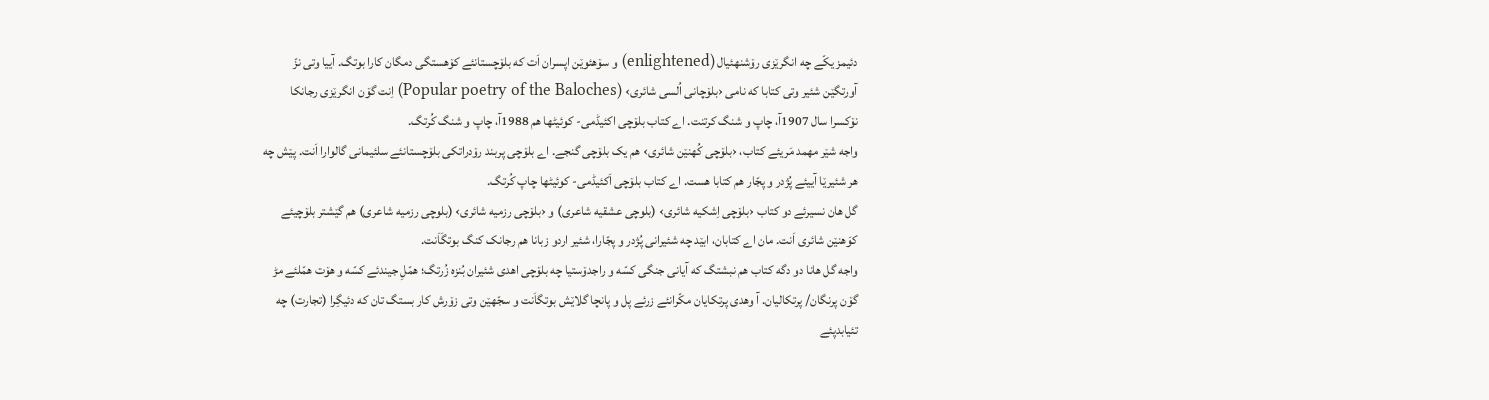دئیمز یکّے چه انگرێزی رۆشنهئیال (enlightened) و سۆهئوێن اپسران اَت که بلۆچستانئے کۆهستگی دمگان کارا بوتگ. آییا وتی نزّ آورتگێن شئیر وتی کتابا که نامی ‹بلۆچانی اُلسی شائری› (Popular poetry of the Baloches) اِنت گۆن انگرێزی رجانکا نۆکسرا سال 1907آ، چاپ و شنگ کرتنت. اے کتاب بلۆچی اکئیڈمی- کوئیٹها هم 1988آ، چاپ و شنگ کُرتگ.
واجه شێر مهمد مَریئے کتاب، ‹بلۆچی کُهنێن شائری› هم یک بلۆچی گنجے. اے بلۆچی پربند رۆدراتکی بلۆچستانئے سلئیمانی گالوارا اَنت. پێش چه هر شئیرێا آییئے پُژدر و پجّار هم کتابا هست. اے کتاب بلۆچی اَکئیڈمی- کوئیٹها چاپ کُرتگ.
گل هان نسیرئے دو کتاب ‹بلۆچی اِشکیه شائری› (بلوچی عشقیه شاعری) و ‹بلۆچی رزمیه شائری› (بلوچی رزمیه شاعری) هم گێشتر بلۆچیئے کوَهنێن شائری اَنت. مان اے کتابان، ابێد چه شئیرانی پُژدر و پجّارا، شئیر اردو زبانا هم رجانک کنگ بوتگَاَنت.
واجه گل هانا دو دگه کتاب هم نبشتگ که آیانی جنگی کسّه و راجدۆستیا چه بلۆچی اهدی شئیران بُنزه زُرتگ؛ همّلِ جیندئے کسّه و هۆت همّلئے مڑ گۆن پرنگان/ پرتکالیان. آ وهدی پرتکایان مکّرانئے زرئے پل و پانچا گلاێش بوتگاَنت و سجّهێن وتی زۆرش کار بستگ تان که دئیگِرا (تجارت) چه تئیابدپئے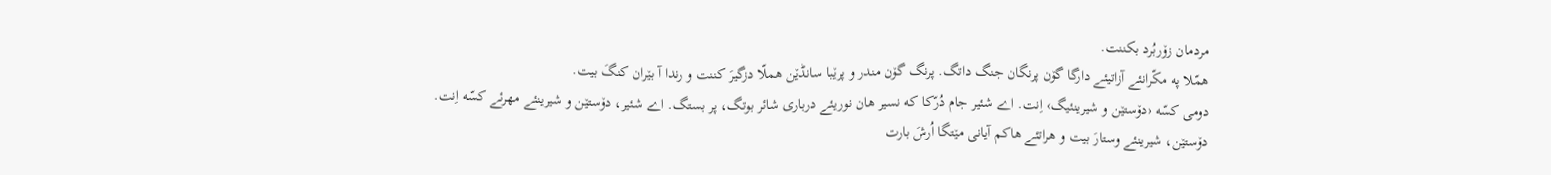مردمان زۆربُرد بکننت.
همّلا په مکّرانئے آزاتیئے دارگا گۆن پرنگان جنگ داتگ. پرنگ گۆن مندر و پرێبا سانڈێن هملّا دزگیرَ کننت و رندا آ بێران کنگَ بیت.
دومی کسّه ‹دۆستێن و شیرینئیگ› اِنت. اے شئیر جام دُرّکا که نسیر هان نوریئے درباری شائر بوتگ، پر بستگ. اے شئیر، دۆستێن و شیرینئے مهرئے کسّه اِنت.
دۆستێن، شیرینئے وستارَ بیت و هراتئے هاکم آیانی مێتگا اُرشَ بارت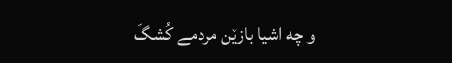و چه اشیا بازێن مردمے کُشگَ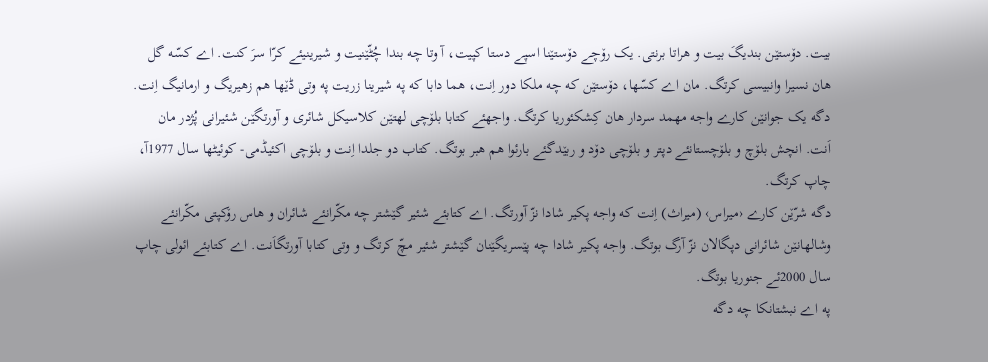بیت. دۆستێن بندیگَ بیت و هراتا برنتی. یک رۆچے دۆستێنا اسپے دستا کپیت، آ وتا چه بندا چُٹّێنیت و شیرینیئے کرّا سرَ کنت. اے کسّه گل هان نسیرا وانبیسی کرتگ. مان اے کسّها، دۆستێن که چه ملکا دور اِنت، هما دابا که په شیرینا زریت په وتی ڈێها هم زهیریگ و ارمانیگ اِنت.
دگه یک جوانێن کارے واجه مهمد سردار هان کِشکئوریا کرتگ. واجهئے کتابا بلۆچی لهتێن کلاسیکل شائری و آورتگێن شئیرانی پُژدر مان اَنت. انچش بلۆچ و بلۆچستانئے دپتر و بلۆچی دۆد و ربێدگئے بارئوا هم هبر بوتگ. کتاب دو جلدا اِنت و بلۆچی اکئیڈمی- کوئیٹها سال 1977آ، چاپ کرتگ.
دگه شرّێن کارے ‹میراس› (میراث) اِنت که واجه پکیر شادا نزّ آورتگ. اے کتابئے شئیر گێشتر چه مکّرانئے شائران و هاس رۆکپتی مکّرانئے وشالهانێن شائرانی دپگالان نزّ آرگ بوتگ. واجه پکیر شادا چه پێسریگێنان گێشتر شئیر مچّ کرتگ و وتی کتابا آورتگاَنت. اے کتابئے ائولی چاپ سال 2000ئے جنوریا بوتگ.
په اے نبشتانکا چه دگه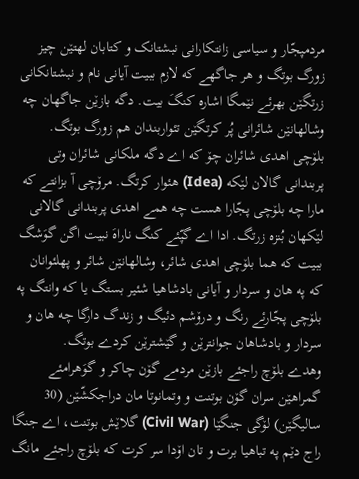مردمپجّار و سیاسی زانتکارانی نبشتانک و کتابان لهتێن چیز زورگ بوتگ و هر جاگهے که لازم ببیت آیانی نام و نبشتانکانی زرتگێن بهرئے نێمگا اشاره کنگَ بیت. دگه بازێن جاگهان چه وشالهانێن شائرانی پُر کرتگێن تئواربندان هم زورگ بوتگ.
بلۆچی اهدی شائران چۆ که اے دگه ملکانی شائران وتی پربندانی گالان لێکه (Idea) هئوار کرتگ. مرۆچی آ بزانتے که مارا چه بلۆچی پجّارا هست چه همے اهدی پربندانی گالانی لێکهان بُنزه زرتگ. ادا اے گپّئے کنگ ناراهَ نبیت اگن گوَشگ ببیت که هما بلۆچی اهدی شائر، وشالهانێن شائر و پهلئوانان که په هان و سردار و آیانی بادشاهیا شئیر بستگ یا که وانتگ په بلۆچی پجّارئے رنگ و درۆشم دئیگ و زندگ دارگا چه هان و سردار و بادشاهان جوانترێن و گێشترێن کردے بوتگ.
وهدے بلۆچ راجئے بازێن مردمے گۆن چاکر و گوَهرامئے گمراهێن سران گۆن بوتنت و وتمانوتا مان دراجکشّێن (30 سالیگێن) لۆگی جنگێا (Civil War) گلاێش بوتنت، اے جنگا راج دێم په تباهیا برت و تان اۆدا سر کرت که بلۆچ راجئے مانگ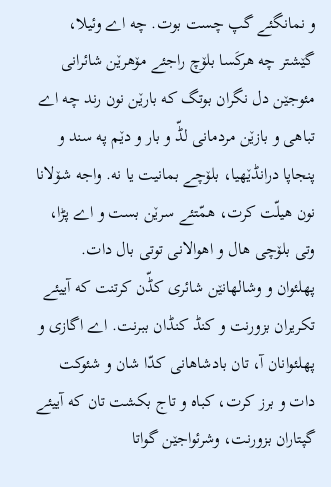و نمانگئے گپ چست بوت. چه اے وئیلا، گێشتر چه هرکَسا بلۆچ راجئے مۆهرێن شائرانی مئوجێن دل نگران بوتگ که بارێن نون رند چه اے تباهی و بازێن مردمانی لڈّ و بار و دێم په سند و پنجاپا درانڈێهیا، بلۆچے بمانیت یا نه. واجه شۆلانا نون هیلّت کرت، همّتئے سرێن بست و اے پڑا، وتی بلۆچی هال و اهوالانی توتی بال دات.
پهلئوان و وشالهانێن شائری کڈّن کرتنت که آییئے تکریران بزورنت و کنڈ کنڈان ببرنت. اے اگازی و پهلئوانان آ، تان بادشاهانی کدّا شان و شئوکت دات و برز کرت، کباه و تاج بکشت تان که آییئے گپتاران بزورنت، وشرئواجێن گواتا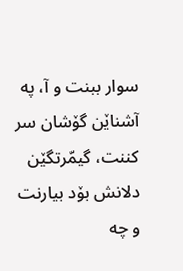سوار ببنت و آ، په آشناێن گۆشان سر کننت، گیمّرتگێن دلانش بۆد بیارنت و چه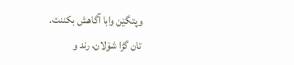وپتگێن وابا آگاهش بکننت.
تان گڑا شۆلان، رند و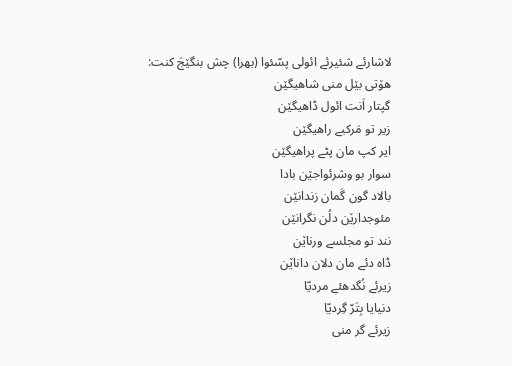لاشارئے شئیرئے ائولی پسّئوا (بهرا) چش بنگێجَ کنت:
هۆتی بێل منی شاهیگێن
گپتار اَنت ائول ڈاهیگێن
زیر تو مَرکبے راهیگێن
ایر کپ مان پٹے پراهیگێن
سوار بو وشرئواجێن بادا
بالاد گون گَمان زندانێن
مئوجدارێن دلُن نگرانێن
نند تو مجلسے ورناێن
ڈاه دئے مان دلان داناێن
زیرئے نُگدهئے مردیّا
دنیایا بِتَرّ گِردیّا
زیرئے گر منی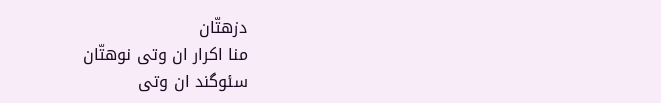دزهتّان
منا اکرار ان وتی نوهتّان
سئوگند ان وتی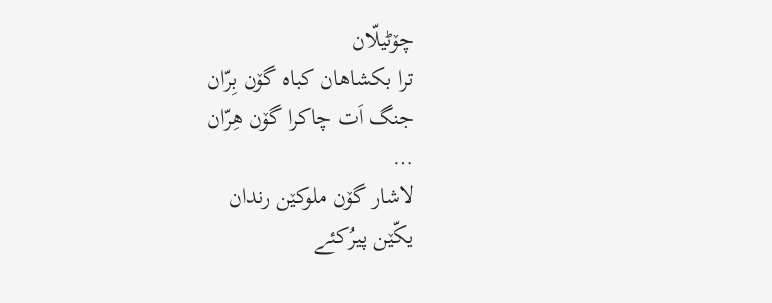چۆٹیلّان
ترا بکشاهان کباه گۆن بِرّان
جنگ اَت چاکرا گۆن هِرّان
…
لاشار گۆن ملوکێن رندان
یکّێن پیرُکئے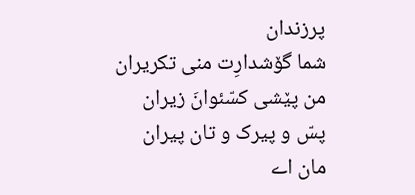پرزندان
شما گۆشدارِت منی تکریران
من پێشی کسّئوانَ زیران
پسّ و پیرک و تان پیران
مان اے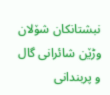نبشتانکان شۆلان وڑێن شائرانی گال و پربندانی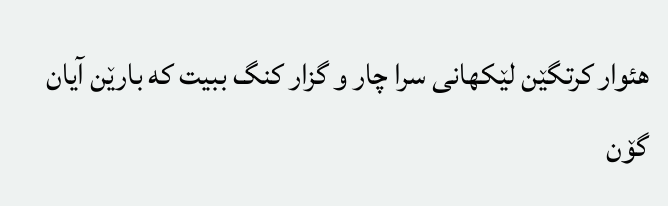هئوار کرتگێن لێکهانی سرا چار و گزار کنگ ببیت که بارێن آیان گۆن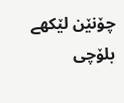چۆنێن لێکهے بلۆچی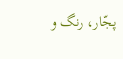پجّار، رنگ و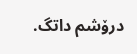درۆشم داتگ.